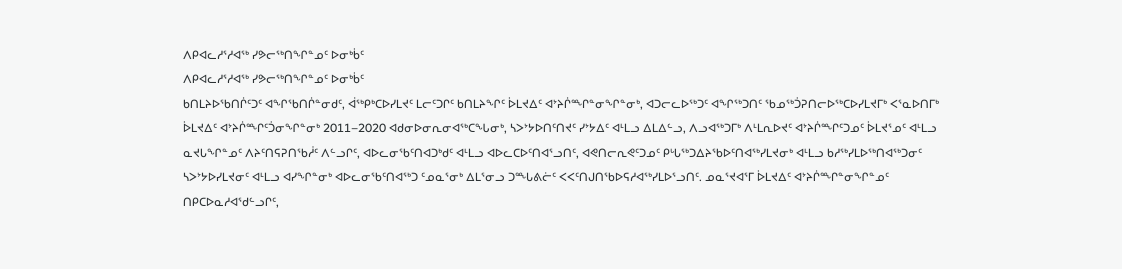ᐱᑭᐊᓚᓱᕐᓱᐊᖅ ᓯᕗᓕᖅᑎᖏᓐᓄᑦ ᐅᓂᒃᑳᑦ
ᐱᑭᐊᓚᓱᕐᓱᐊᖅ ᓯᕗᓕᖅᑎᖏᓐᓄᑦ ᐅᓂᒃᑳᑦ
ᑲᑎᒪᔨᐅᖃᑎᒌᑦᑐᑦ ᐊᖏᖃᑎᒌᓐᓂᑯᑦ, ᐋᖅᑭᒃᑕᐅᓯᒪᔪᑦ ᒪᓕᑦᑐᒋᑦ ᑲᑎᒪᔨᖏᑦ ᐆᒪᔪᐃᑦ ᐊᔾᔨᒌᙱᓐᓂᖏᓐᓂᒃ, ᐊᑐᓕᓚᐅᖅᑐᑦ ᐊᖏᖅᑐᑎᑦ ᖃᓄᖅᑑᕈᑎᓕᐅᖅᑕᐅᓯᒪᔪᒥᒃ ᐸᕐᓇᐅᑎᒥᒃ ᐆᒪᔪᐃᑦ ᐊᔾᔨᒌᙱᑦᑑᓂᖏᓐᓂᒃ 2011–2020 ᐊᑯᓂᐅᓂᕆᓂᐊᖅᑕᖓᓂᒃ, ᓴᐳᔾᔭᐅᑎᑦᑎᔪᑦ ᓯᔾᔭᐃᑦ ᐊᒻᒪᓗ ᐃᒪᐃᓪᓗ, ᐱᓗᐊᖅᑐᒥᒃ ᐱᒻᒪᕆᐅᔪᑦ ᐊᔾᔨᒌᙱᑦᑐᓄᑦ ᐆᒪᔪᕐᓄᑦ ᐊᒻᒪᓗ ᓇᔪᒐᖏᓐᓄᑦ ᐱᔨᑦᑎᕋᕈᑎᖃᓲᑦ ᐱᓪᓗᒋᑦ, ᐊᐅᓚᓂᖃᑦᑎᐊᑐᒃᑯᑦ ᐊᒻᒪᓗ ᐊᐅᓚᑕᐅᑦᑎᐊᕐᓗᑎᑦ, ᐊᕙᑎᓕᕆᕙᑦᑐᓄᑦ ᑭᒡᒐᖅᑐᐃᔨᖃᐅᑦᑎᐊᖅᓯᒪᔪᓂᒃ ᐊᒻᒪᓗ ᑲᓱᖅᓯᒪᐅᖅᑎᐊᖅᑐᓂᑦ ᓴᐳᔾᔭᐅᓯᒪᔪᓂᑦ ᐊᒻᒪᓗ ᐊᓯᖏᓐᓂᒃ ᐊᐅᓚᓂᖃᑦᑎᐊᖅᑐ ᑦᓄᓇᕐᓂᒃ ᐃᒪᕐᓂᓗ ᑐᙵᕕᓖᑦ ᐸᐸᑦᑎᒍᑎᖃᐅᕋᓱᐊᖅᓯᒪᐅᕐᓗᑎᑦ. ᓄᓇᕐᔪᐊᕐᒥ ᐆᒪᔪᐃᑦ ᐊᔾᔨᒌᙱᓐᓂᖏᓐᓄᑦ ᑎᑭᑕᐅᓇᓱᐊᖁᓪᓗᒋᑦ,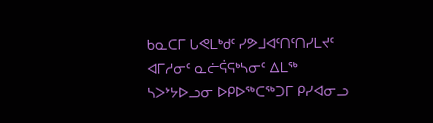ᑲᓇᑕᒥ ᒐᕙᒪᒃᑯᑦ ᓯᕗᒧᐊᑦᑎᑦᑎᓯᒪᔪᑦ ᐊᒥᓱᓂᑦ ᓇᓖᕌᕋᒃᓴᓂᑦ ᐃᒪᖅ ᓴᐳᔾᔭᐅᓗᓂ ᐅᑭᐅᖅᑕᖅᑐᒥ ᑭᓯᐊᓂᓗ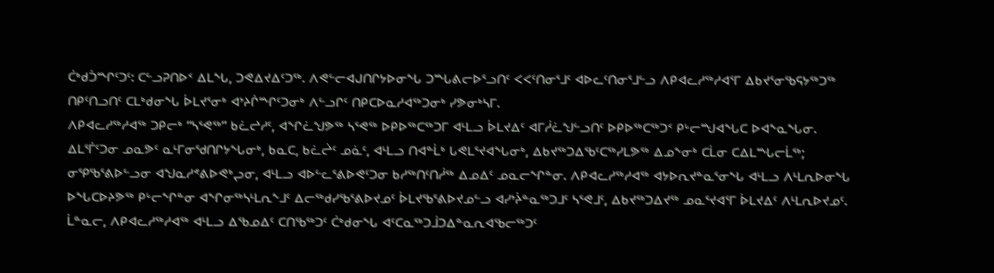ᑖᒃᑯᑑᙱᑦᑐᑦ: ᑕᓪᓗᕈᑎᐅᑉ ᐃᒪᖓ, ᑐᕙᐃᔪᐃᑦᑐᖅ. ᐱᕙᓪᓕᐊᒍᑎᒋᔭᐅᓂᖓ ᑐᙵᕕᓕᐅᕐᓗᑎᑦ ᐸᐸᑦᑎᓂᕐᒧᑦ ᐊᐅᓚᑦᑎᓂᕐᒧᓪᓗ ᐱᑭᐊᓚᓱᖅᓱᐊᕐᒥ ᐃᑲᔪᕐᓂᖃᕋᔭᖅᑐᖅ ᑎᑭᑦᑎᓗᑎᑦ ᑕᒪᒃᑯᓂᖓ ᐆᒪᔪᕐᓂᒃ ᐊᔾᔨᒌᙱᑦᑐᓂᒃ ᐱᓪᓗᒋᑦ ᑎᑭᑕᐅᓇᓱᐊᖅᑐᓂᒃ ᓯᕗᓂᒃᓴᒥ.
ᐱᑭᐊᓚᓱᖅᓱᐊᖅ ᑐᑭᓕᒃ “ᓴᕐᕙᖅ” ᑲᓛᖠᓱᑦ, ᐊᖏᓛᖑᕗᖅ ᓴᕐᕙᖅ ᐅᑭᐅᖅᑕᖅᑐᒥ ᐊᒻᒪᓗ ᐆᒪᔪᐃᑦ ᐊᒥᓲᓛᖑᓪᓗᑎᑦ ᐅᑭᐅᖅᑕᖅᑐᑉ ᑭᒡᓕᙳᐊᖓᑕ ᐅᐊᖕᓇᖓᓂ. ᐃᒪᕐᒦᑦᑐᓂ ᓄᓇᕗᑦ ᓇᒻᒥᓂᖁᑎᒋᔭᖓᓂᒃ, ᑲᓇᑕ, ᑲᓛᖡᑦ ᓄᓈᑦ, ᐊᒻᒪᓗ ᑎᐊᓐᒫᒃ ᒐᕙᒪᕐᔪᐊᖓᓂᒃ, ᐃᑲᔪᖅᑐᐃᖃᑦᑕᖅᓯᒪᕗᖅ ᐃᓄᖕᓂᒃ ᑕᒫᓂ ᑕᐃᒪᙵᓕᒫᖅ; ᓂᕿᖃᕐᕕᐅᓪᓗᓂ ᐊᖑᓇᓱᕝᕕᐅᕙᒃᖢᓂ, ᐊᒻᒪᓗ ᐊᐅᓪᓚᕐᕕᐅᕙᑦᑐᓂ ᑲᓱᖅᑎᑦᑎᓲᖅ ᐃᓄᐃᑦ ᓄᓇᓕᖏᓐᓂ. ᐱᑭᐊᓚᓱᖅᓱᐊᖅ ᐊᔭᐅᕆᔪᓐᓇᕐᓂᖓ ᐊᒻᒪᓗ ᐱᒻᒪᕆᐅᓂᖓ ᐅᖓᑕᐅᔨᕗᖅ ᑭᒡᓕᖏᓐᓂ ᐊᖏᓂᖅᓴᒻᒪᕆᖕᒧᑦ ᐃᓕᖅᑯᓯᖃᕐᕕᐅᔪᓄᑦ ᐆᒪᔪᖃᕐᕕᐅᔪᓄᓪᓗ ᐊᓯᔾᔩᓐᓇᖅᑐᒧᑦ ᓴᕐᕙᒧᑦ, ᐃᑲᔪᖅᑐᐃᔪᖅ ᓄᓇᕐᔪᐊᕐᒥ ᐆᒪᔪᐃᑦ ᐱᒻᒪᕆᐅᔪᓄᑦ. ᒫᓐᓇᓕ, ᐱᑭᐊᓚᓱᖅᓱᐊᖅ ᐊᒻᒪᓗ ᐃᖃᓄᐃᑦ ᑕᑎᖃᖅᑐᑦ ᑖᒃᑯᓂᖓ ᐊᑦᑕᓇᖅᑐᒨᑐᐃᓐᓇᕆᐊᖃᓕᖅᑐᑦ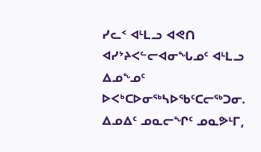ᓯᓚᑉ ᐊᒻᒪᓗ ᐊᕙᑎ ᐊᓯᔾᔨᐸᓪᓕᐊᓂᖓᓄᑦ ᐊᒻᒪᓗ ᐃᓄᖕᓄᑦ ᐅᐸᒃᑕᐅᓂᖅᓴᐅᖃᑦᑕᓕᖅᑐᓂ.
ᐃᓄᐃᑦ ᓄᓇᓕᖏᑦ ᓄᓇᕗᒻᒥ,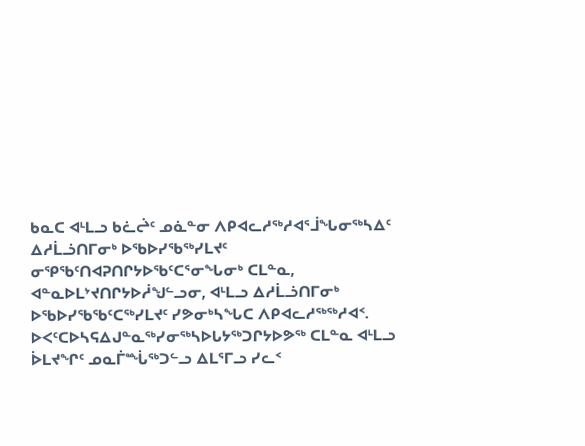ᑲᓇᑕ ᐊᒻᒪᓗ ᑲᓛᖡᑦ ᓄᓈᓐᓂ ᐱᑭᐊᓚᓱᖅᓱᐊᕐᒨᖓᓂᖅᓴᐃᑦ ᐃᓱᒫᓘᑎᒥᓂᒃ ᐅᖃᐅᓯᖃᖅᓯᒪᔪᑦ ᓂᕿᖃᑦᑎᐊᕈᑎᒋᔭᐅᖃᑦᑕᕐᓂᖓᓂᒃ ᑕᒪᓐᓇ, ᐊᓐᓇᐅᒪᔾᔪᑎᒋᔭᐅᓲᖑᓪᓗᓂ, ᐊᒻᒪᓗ ᐃᓱᒫᓘᑎᒥᓂᒃ ᐅᖃᐅᓯᖃᖃᑦᑕᖅᓯᒪᔪᑦ ᓯᕗᓂᒃᓴᖓᑕ ᐱᑭᐊᓚᓱᖅᖅᓱᐊᑉ. ᐅᐸᑦᑕᐅᓴᕋᐃᒍᓐᓇᖅᓯᓂᖅᓴᐅᒐᔭᖅᑐᒋᔭᐅᕗᖅ ᑕᒪᓐᓇ ᐊᒻᒪᓗ ᐆᒪᔪᖏᑦ ᓄᓇᒦᙶᖅᑐᓪᓗ ᐃᒪᕐᒥᓗ ᓯᓚᑉ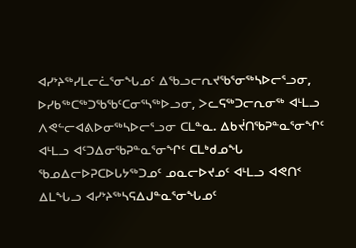ᐊᓯᔾᔨᖅᓯᒪᓕᓛᕐᓂᖓᓄᑦ ᐃᖃᓗᓕᕆᔪᖃᕐᓂᖅᓴᐅᓕᕐᓗᓂ, ᐅᓯᑲᖅᑕᖅᑐᖃᖃᑦᑕᓂᕐᓴᖅᐅᓗᓂ, ᐳᓚᕋᖅᑐᓕᕆᓂᖅ ᐊᒻᒪᓗ ᐱᕙᓪᓕᐊᕕᐅᓂᖅᓴᐅᓕᕐᓗᓂ ᑕᒪᓐᓇ. ᐃᑲᔫᑎᖃᕈᓐᓇᕐᓂᖏᑦ ᐊᒻᒪᓗ ᐊᑦᑐᐃᓂᖃᕈᓐᓇᕐᓂᖏᑦ ᑕᒪᒃᑯᓄᖓ ᖃᓄᐃᓕᐅᕈᑕᐅᒐᔭᖅᑐᓄᑦ ᓄᓇᓕᐅᔪᓄᑦ ᐊᒻᒪᓗ ᐊᕙᑎᑉ ᐃᒪᖓᓗ ᐊᓯᔾᔨᖅᓴᕋᐃᒍᓐᓇᕐᓂᖓᓄᑦ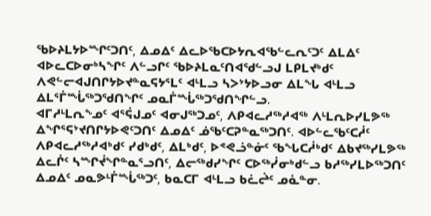ᖃᐅᔨᒪᔭᐅᙱᑦᑐᑎᑦ, ᐃᓄᐃᑦ ᐃᓚᐅᖃᑕᐅᔭᕆᐊᖃᓪᓚᕆᑦᑐᑦ ᐃᒪᐃᑦ ᐊᐅᓚᑕᐅᓂᒃᓴᖏᑦ ᐱᓪᓗᒋᑦ ᖃᐅᔨᒪᓇᑦᑎᐊᖁᓪᓗᒍ ᒪᑭᒪᔪᒃᑯᑦ ᐱᕙᓪᓕᐊᒍᑎᒋᔭᐅᔪᓐᓇᕋᔭᕐᒪᑦ ᐊᒻᒪᓗ ᓴᐳᔾᔭᐅᓗᓂ ᐃᒪᖓ ᐊᒻᒪᓗ ᐃᒪᕐᒦᙶᖅᑐᖁᑎᖏᑦ ᓄᓇᒦᙶᖅᑐᖁᑎᖏᓪᓗ.
ᐊᒥᓱᒻᒪᕆᖕᓄᑦ ᐊᕐᕌᒍᓄᑦ ᐊᓂᒍᖅᑐᓄᑦ, ᐱᑭᐊᓚᓱᖅᓱᐊᖅ ᐱᒻᒪᕆᐅᓯᒪᕗᖅ ᐃᖏᕐᕋᔾᔪᑎᒋᔭᐅᕙᑦᑐᑎᑦ ᐃᓄᐃᑦ ᓅᖃᑦᑕᕈᓐᓇᖅᑐᑎᑦ. ᐊᐅᓪᓚᖃᑦᑕᓲᑦ ᐱᑭᐊᓚᓱᖅᓱᐊᒃᑯᑦ ᓯᑯᒃᑯᑦ, ᐃᒪᒃᑯᑦ, ᐅᕝᕙᓘᓐᓃᑦ ᖃᖓᑕᓲᒃᑯᑦ ᐃᑲᔪᖅᓯᒪᕗᖅ ᐃᓚᒌᑦ ᓴᙱᔫᖏᓐᓇᕐᓗᑎᑦ, ᐃᓕᖅᑯᓯᖏᑦ ᑕᐅᖅᓰᓂᒃᑯᓪᓗ ᑲᓱᖅᓯᒪᐅᖅᑐᑎᑦ ᐃᓄᐃᑦ ᓄᓇᕗᒻᒦᙶᖅᑐᑦ, ᑲᓇᑕᒥ ᐊᒻᒪᓗ ᑲᓛᖡᑦ ᓄᓈᓐᓂ.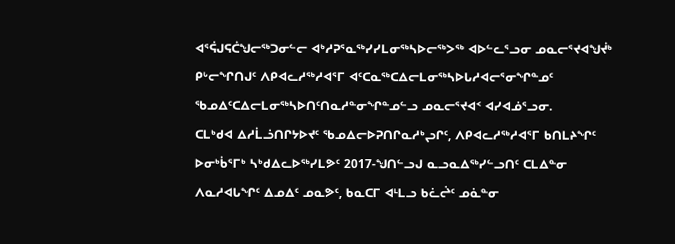ᐊᕐᕌᒍᕋᑖᖑᓕᖅᑐᓂᓪᓕ ᐊᒃᓱᕈᕐᓇᖅᓯᓯᒪᓂᖅᓴᐅᓕᖅᐳᖅ ᐊᐅᓪᓚᕐᓗᓂ ᓄᓇᓕᕐᔪᐊᖑᔫᒃ ᑭᒡᓕᖏᑎᒍᑦ ᐱᑭᐊᓚᓱᖅᓱᐊᕐᒥ ᐊᑦᑕᓇᖅᑕᐃᓕᒪᓂᖅᓴᐅᒐᓱᐊᓕᕐᓂᖏᓐᓄᑦ ᖃᓄᐃᑦᑕᐃᓕᒪᓂᖅᓴᐅᑎᑦᑎᓇᓱᓐᓂᖏᓐᓄᓪᓗ ᓄᓇᓕᕐᔪᐊᑉ ᐊᓯᐊᓅᕐᓗᓂ.
ᑕᒪᒃᑯᐊ ᐃᓱᒫᓘᑎᒋᔭᐅᔪᑦ ᖃᓄᐃᓕᐅᕈᑎᒋᓇᓱᒃᖢᒋᑦ, ᐱᑭᐊᓚᓱᖅᓱᐊᕐᒥ ᑲᑎᒪᔨᖏᑦ ᐅᓂᒃᑳᕐᒥᒃ ᓴᒃᑯᐃᓚᐅᖅᓯᒪᕗᑦ 2017-ᖑᑎᓪᓗᒍ ᓇᓗᓇᐃᖅᓯᓪᓗᑎᑦ ᑕᒪᐃᓐᓂ ᐱᓇᓱᐊᒐᖏᑦ ᐃᓄᐃᑦ ᓄᓇᕗᑦ, ᑲᓇᑕᒥ ᐊᒻᒪᓗ ᑲᓛᖡᑦ ᓄᓈᓐᓂ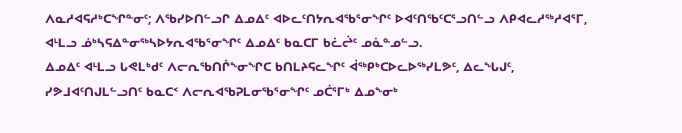ᐱᓇᓱᐊᕋᓱᒃᑕᖏᓐᓂᑦ; ᐱᖃᓯᐅᑎᓪᓗᒋ ᐃᓄᐃᑦ ᐊᐅᓚᑦᑎᔭᕆᐊᖃᕐᓂᖏᑦ ᐅᐊᑦᑎᖃᑦᑕᕐᓗᑎᓪᓗ ᐱᑭᐊᓚᓱᖅᓱᐊᕐᒥ, ᐊᒻᒪᓗ ᓅᒃᓴᕋᐃᓐᓂᖅᓴᐅᔭᕆᐊᖃᕐᓂᖏᑦ ᐃᓄᐃᑦ ᑲᓇᑕᒥ ᑲᓛᖡᑦ ᓄᓈᓐᓄᓪᓗ.
ᐃᓄᐃᑦ ᐊᒻᒪᓗ ᒐᕙᒪᒃᑯᑦ ᐱᓕᕆᖃᑎᒌᖕᓂᖏᑕ ᑲᑎᒪᔨᕋᓚᖏᑦ ᐋᖅᑭᒃᑕᐅᓚᐅᖅᓯᒪᕗᑦ, ᐃᓚᖓᒍᑦ, ᓯᕗᒧᐊᑦᑎᒍᒪᓪᓗᑎᑦ ᑲᓇᑕᑉ ᐱᓕᕆᐊᖃᕈᒪᓂᖃᕐᓂᖏᑦ ᓄᑖᕐᒥᒃ ᐃᓄᖕᓂᒃ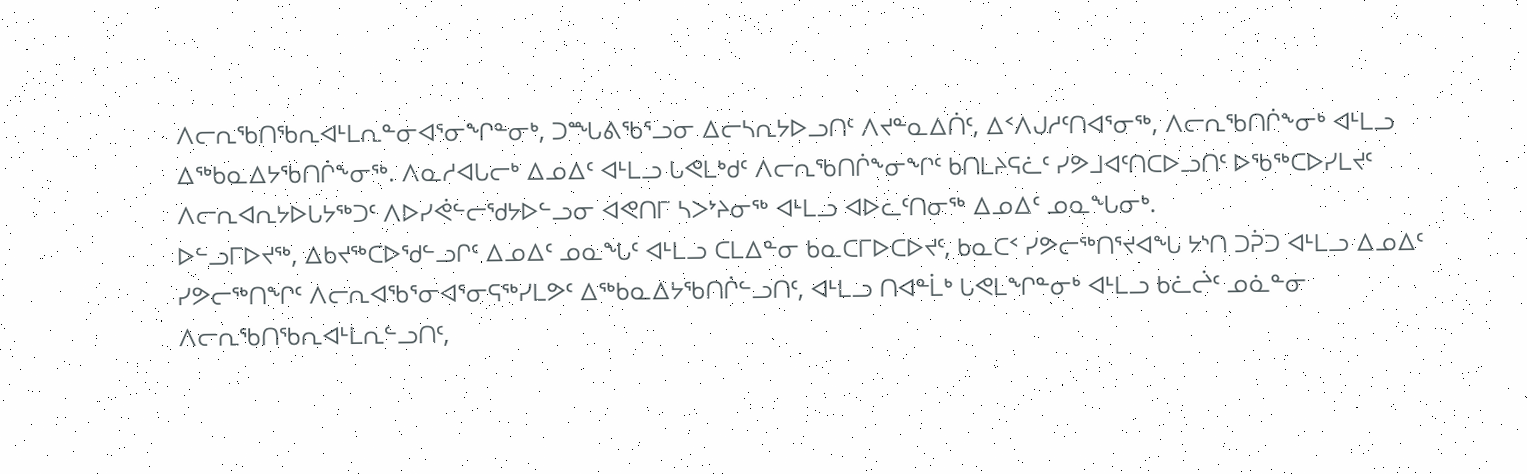ᐱᓕᕆᖃᑎᖃᕆᐊᒻᒪᕆᓐᓂᐊᕐᓂᖏᓐᓂᒃ, ᑐᙵᕕᖃᕐᓗᓂ ᐃᓕᓴᕆᔭᐅᓗᑎᑦ ᐱᔪᓐᓇᐃᑏᑦ, ᐃᑉᐱᒍᓱᑦᑎᐊᕐᓂᖅ, ᐱᓕᕆᖃᑎᒌᖕᓂᒃ ᐊᒻᒪᓗ ᐃᖅᑲᓇᐃᔭᖃᑎᒌᖕᓂᖅ. ᐱᓇᓱᐊᒐᓕᒃ ᐃᓄᐃᑦ ᐊᒻᒪᓗ ᒐᕙᒪᒃᑯᑦ ᐱᓕᕆᖃᑎᒌᖕᓂᖏᑦ ᑲᑎᒪᔨᕋᓛᑦ ᓯᕗᒧᐊᑦᑎᑕᐅᓗᑎᑦ ᐅᖃᖅᑕᐅᓯᒪᔪᑦ ᐱᓕᕆᐊᕆᔭᐅᒐᔭᖅᑐᑦ ᐱᐅᓯᕚᓪᓕᖁᔭᐅᓪᓗᓂ ᐊᕙᑎᒥ ᓴᐳᔾᔨᓂᖅ ᐊᒻᒪᓗ ᐊᐅᓚᑦᑎᓂᖅ ᐃᓄᐃᑦ ᓄᓇᖓᓂᒃ.
ᐅᓪᓗᒥᐅᔪᖅ, ᐃᑲᔪᖅᑕᐅᖁᓪᓗᒋᑦ ᐃᓄᐃᑦ ᓄᓇᖓᑦ ᐊᒻᒪᓗ ᑕᒪᐃᓐᓂ ᑲᓇᑕᒥᐅᑕᐅᔪᑦ, ᑲᓇᑕᑉ ᓯᕗᓕᖅᑎᕐᔪᐊᖓ ᔭᔅᑎ ᑐᕉᑐ ᐊᒻᒪᓗ ᐃᓄᐃᑦ ᓯᕗᓕᖅᑎᖏᑦ ᐱᓕᕆᐊᖃᕐᓂᐊᕐᓂᕋᖅᓯᒪᕗᑦ ᐃᖅᑲᓇᐃᔭᖃᑎᒌᓪᓗᑎᑦ, ᐊᒻᒪᓗ ᑎᐊᓐᒫᒃ ᒐᕙᒪᖏᓐᓂᒃ ᐊᒻᒪᓗ ᑲᓛᖡᑦ ᓄᓈᓐᓂ ᐱᓕᕆᖃᑎᖃᕆᐊᒻᒪᕆᓪᓗᑎᑦ,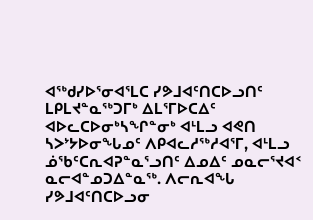ᐊᖅᑯᓯᐅᕐᓂᐊᕐᒪᑕ ᓯᕗᒧᐊᑦᑎᑕᐅᓗᑎᑦ ᒪᑭᒪᔪᓐᓇᖅᑐᒥᒃ ᐃᒪᕐᒥᐅᑕᐃᑦ ᐊᐅᓚᑕᐅᓂᒃᓴᖏᓐᓂᒃ ᐊᒻᒪᓗ ᐊᕙᑎ ᓴᐳᔾᔭᐅᓂᖓᓄᑦ ᐱᑭᐊᓚᓱᖅᓱᐊᕐᒥ, ᐊᒻᒪᓗ ᓅᖃᑦᑕᕆᐊᕈᓐᓇᕐᓗᑎᑦ ᐃᓄᐃᑦ ᓄᓇᓕᕐᔪᐊᑉ ᓇᓕᐊᓐᓄᑐᐃᓐᓇᖅ. ᐱᓕᕆᐊᖓ ᓯᕗᒧᐊᑦᑎᑕᐅᓗᓂ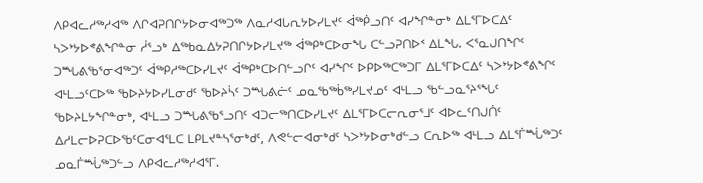ᐱᑭᐊᓚᓱᖅᓱᐊᖅ ᐱᒋᐊᕈᑎᒋᔭᐅᓂᐊᖅᑐᖅ ᐱᓇᓱᐊᒐᕆᔭᐅᓯᒪᔪᑦ ᐋᖅᑮᓗᑎᑦ ᐊᓯᖏᓐᓂᒃ ᐃᒪᕐᒥᐅᑕᐃᑦ ᓴᐳᔾᔭᐅᕝᕕᖏᓐᓂ ᓲᕐᓗᒃ ᐃᖅᑲᓇᐃᔭᕈᑎᒋᔭᐅᓯᒪᔪᖅ ᐋᖅᑭᒃᑕᐅᓂᖓ ᑕᓪᓗᕈᑎᐅᑉ ᐃᒪᖓ. ᐸᕐᓇᒍᑎᖏᑦ ᑐᙵᕕᖃᕐᓂᐊᖅᑐᑦ ᐋᖅᑭᓱᖅᑕᐅᓯᒪᔪᑦ ᐋᖅᑭᒃᑕᐅᑎᓪᓗᒋᑦ ᐊᓯᖏᑦ ᐅᑭᐅᖅᑕᖅᑐᒥ ᐃᒪᕐᒥᐅᑕᐃᑦ ᓴᐳᔾᔭᐅᕝᕕᖏᑦ ᐊᒻᒪᓗᑦᑕᐅᖅ ᖃᐅᔨᔭᐅᓯᒪᓂᑯᑦ ᖃᐅᔨᓵᑦ ᑐᙵᕕᓖᑦ ᓄᓇᖃᖅᑳᖅᓯᒪᔪᓄᑦ ᐊᒻᒪᓗ ᖃᓪᓗᓇᕐᔨᕐᖓᑦ ᖃᐅᔨᒪᔭᖏᓐᓂᒃ, ᐊᒻᒪᓗ ᑐᙵᕕᖃᕐᓗᑎᑦ ᐊᑐᓕᖅᑎᑕᐅᓯᒪᔪᑦ ᐃᒪᕐᒥᐅᑕᓕᕆᓂᕐᒧᑦ ᐊᐅᓚᑦᑎᒍᑏᑦ ᐃᓱᒪᓕᐅᕈᑕᐅᖃᑦᑕᓂᐊᕐᒪᑕ ᒪᑭᒪᔪᓐᓴᕐᓂᒃᑯᑦ, ᐱᕙᓪᓕᐊᓂᒃᑯᑦ ᓴᐳᔾᔭᐅᓂᒃᑯᓪᓗ ᑕᕆᐅᖅ ᐊᒻᒪᓗ ᐃᒪᕐᒦᙶᖅᑐᑦ ᓄᓇᒦᙶᖅᑐᓪᓗ ᐱᑭᐊᓚᓱᖅᓱᐊᕐᒥ.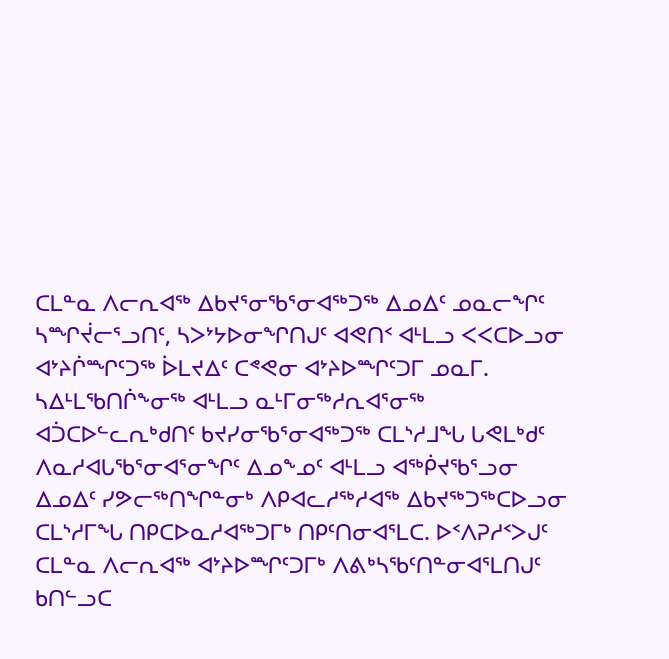ᑕᒪᓐᓇ ᐱᓕᕆᐊᖅ ᐃᑲᔪᕐᓂᖃᕐᓂᐊᖅᑐᖅ ᐃᓄᐃᑦ ᓄᓇᓕᖏᑦ ᓴᙱᔫᓕᕐᓗᑎᑦ, ᓴᐳᔾᔭᐅᓂᖏᑎᒍᑦ ᐊᕙᑎᑉ ᐊᒻᒪᓗ ᐸᐸᑕᐅᓗᓂ ᐊᔾᔨᒌᙱᑦᑐᖅ ᐆᒪᔪᐃᑦ ᑕᕝᕙᓂ ᐊᔾᔨᐅᙱᑦᑐᒥ ᓄᓇᒥ. ᓴᐃᒻᒪᖃᑎᒌᖕᓂᖅ ᐊᒻᒪᓗ ᓇᒻᒥᓂᖅᓱᕆᐊᕐᓂᖅ ᐊᑑᑕᐅᓪᓚᕆᒃᑯᑎᑦ ᑲᔪᓯᓂᖃᕐᓂᐊᖅᑐᖅ ᑕᒪᔅᓱᒧᖓ ᒐᕙᒪᒃᑯᑦ ᐱᓇᓱᐊᒐᖃᕐᓂᐊᕐᓂᖏᑦ ᐃᓄᖕᓄᑦ ᐊᒻᒪᓗ ᐊᖅᑮᔪᖃᕐᓗᓂ ᐃᓄᐃᑦ ᓯᕗᓕᖅᑎᖏᓐᓂᒃ ᐱᑭᐊᓚᓱᖅᓱᐊᖅ ᐃᑲᔪᖅᑐᖅᑕᐅᓗᓂ ᑕᒪᔅᓱᒥᖓ ᑎᑭᑕᐅᓇᓱᐊᖅᑐᒥᒃ ᑎᑭᑦᑎᓂᐊᕐᒪᑕ. ᐅᑉᐱᕈᓱᑉᐳᒍᑦ ᑕᒪᓐᓇ ᐱᓕᕆᐊᖅ ᐊᔾᔨᐅᙱᑦᑐᒥᒃ ᐱᕕᒃᓴᖃᑦᑎᓐᓂᐊᕐᒪᑎᒍᑦ ᑲᑎᓪᓗᑕ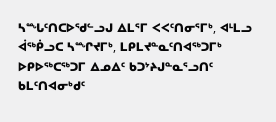ᓴᙵᑦᑎᑕᐅᖁᓪᓗᒍ ᐃᒪᕐᒥ ᐸᐸᑦᑎᓂᕐᒥᒃ, ᐊᒻᒪᓗ ᐋᖅᑮᓗᑕ ᓴᙱᔪᒥᒃ, ᒪᑭᒪᔪᓐᓇᑦᑎᐊᖅᑐᒥᒃ ᐅᑭᐅᖅᑕᖅᑐᒥ ᐃᓄᐃᑦ ᑲᑐᔾᔨᒍᓐᓇᕐᓗᑎᑦ ᑲᒪᑦᑎᐊᓂᒃᑯᑦ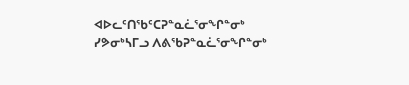ᐊᐅᓚᑦᑎᖃᑦᑕᕈᓐᓇᓛᕐᓂᖏᓐᓂᒃ ᓯᕗᓂᒃᓴᒥᓗ ᐱᕕᖃᕈᓐᓇᓛᕐᓂᖏᓐᓂᒃ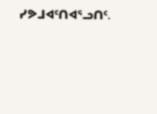ᓯᕗᒧᐊᑦᑎᐊᕐᓗᑎᑦ.